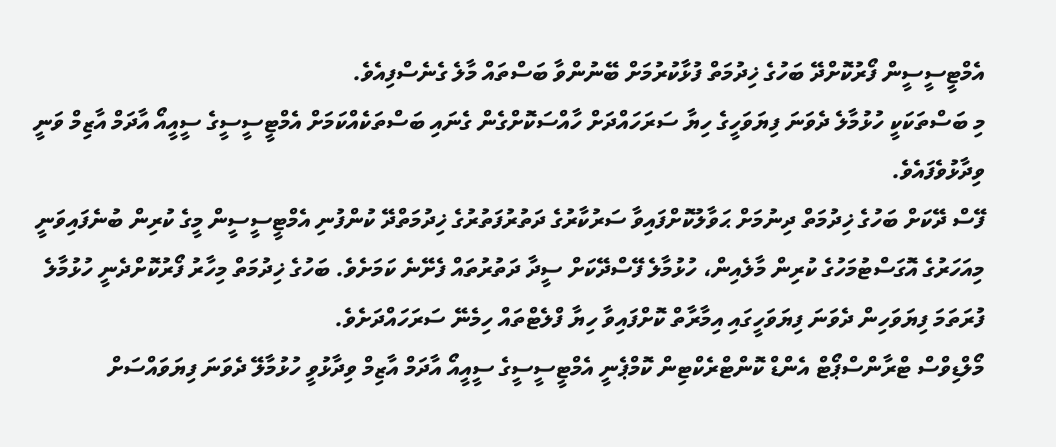އެމްޓީސީސީން ފޯރުކޮށްދޭ ބަހުގެ ޚިދުމަތް ފުޅާކުރުމަށް ބޭނުންވާ ބަސްތައް މާލެ ގެނެސްފިއެވެ.
މި ބަސްތަކަކީ ހުޅުމާލެ ދެވަނަ ފިޔަވަހީގެ ހިޔާ ސަރަހައްދަށް ހާއްސަކޮށްގެން ގެނައި ބަސްތަކެއްކަމަށް އެމްޓީސީސީގެ ސީއީއޯ އާދަމް އާޒިމް ވަނީ ވިދާޅުވެފައެވެ.
ފޭސް ދޭކަށް ބަހުގެ ޚިދުމަތް ދިނުމަށް ޙަވާލުކޮށްފައިވާ ސަރުކާރުގެ ދަތުރުފަތުރުގެ ޚިދުމަތްދޭ ކުންފުނި އެމްޓީސީސީން މީގެ ކުރިން ބުނެފައިވަނީ މިއަހަރުގެ އޮގަސްޓުމަހުގެ ކުރިން މާލެއިން، ހުޅުމާލެ ފޭސްދޭކަށް ސީދާ ދަތުރުތައް ފެށޭނެ ކަމަށެވެ. ބަހުގެ ޚިދުމަތް މިހާރު ފޯރުކޮށްދެނީ ހުޅުމާލެ ފުރަތަމަ ފިޔަވަހިން ދެވަނަ ފިޔަވަހީގައި އިމާރާތް ކޮށްފައިވާ ހިޔާ ފްލެޓްތައް ހިމެނޭ ސަރަހައްދަށެވެ.
މޯލްޑިވްސް ޓްރާންސްޕޯޓް އެންޑް ކޮންޓްރެކްޓިން ކޮމްޕެނީ އެމްޓީސީސީގެ ސީއީއޯ އާދަމް އާޒިމް ވިދާޅުވީ ހުޅުމާލޭ ދެވަނަ ފިޔަވައްސަށް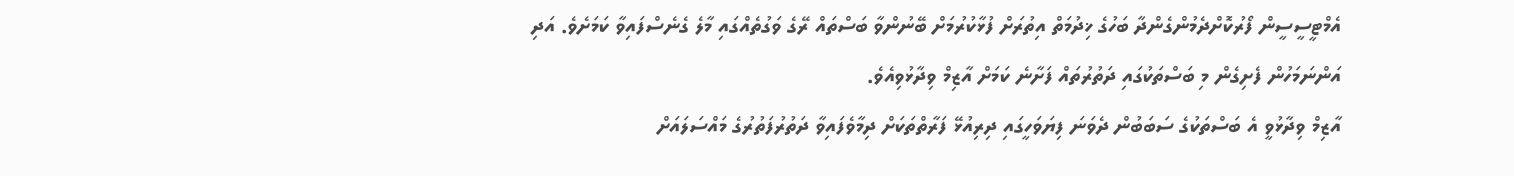އެމްޓީސީސީން ފޯރުކޮށްދެމުންގެންދާ ބަހުގެ ޚިދުމަތް އިތުރަށް ފުޅާކުރުމަށް ބޭނުންވާ ބަސްތައް ރޭގެ ވަގުތެއްގައި މާލެ ގެނެސްފައިވާ ކަމަށެވެ. އަދި އަންނަމަހުން ފެށިގެން މި ބަސްތަކުގައި ދަތުރުތައް ފަށާނެ ކަމަށް އާޒިމް ވިދާޅުވިއެވެ.
އާޒިމް ވިދާޅުވީ އެ ބަސްތަކުގެ ސަބަބުން ދެވަނަ ފިޔަވަހީގައި ދިރިއުޅޭ ފަރާތްތަކަށް ދިމާވެފައިވާ ދަތުރުފަތުރުގެ މައްސަލައަށް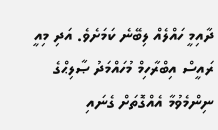ދާއިމީ ހައްލެއް ލިބޭނެ ކަމަށެވެ. އަދި މިއީ ރައީސް އިބްރާހިމް މުހައްމަދު ޞާލިޙްގެ ނިންމެވުމާ އެއްގޮތަށް ގެނައި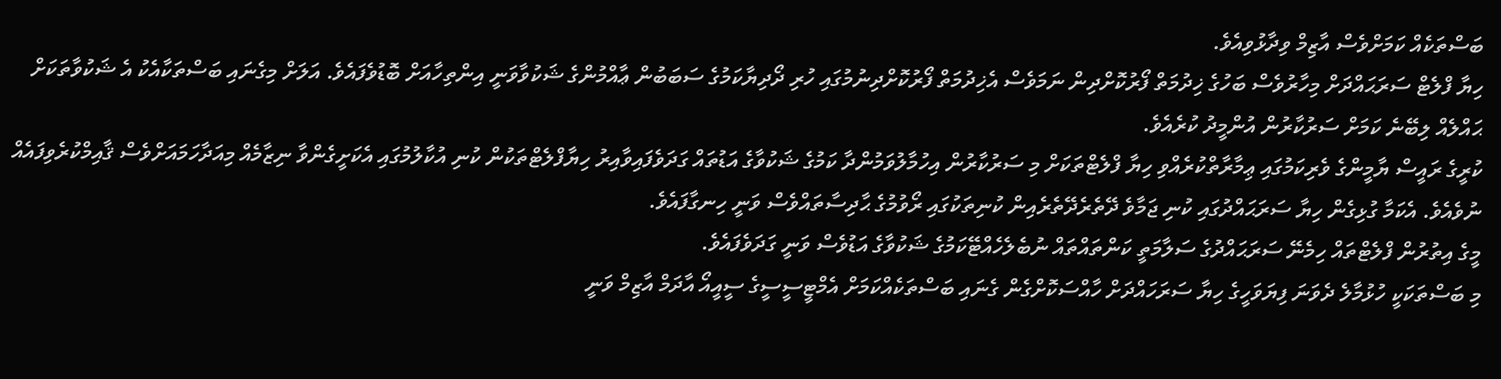ބަސްތަކެއް ކަމަށްވެސް އާޒިމް ވިދާޅުވިއެވެ.
ހިޔާ ފްލެޓް ސަރަޙައްދަށް މިހާރުވެސް ބަހުގެ ޚިދުމަތް ފޯރުކޮށްދިން ނަމަވެސް އެޚިދުމަތް ފޯރުކޮށްދިނުމުގައި ހުރި ދޯދިޔާކަމުގެ ސަބަބުން ޢާއްމުންގެ ޝަކުވާވަނީ އިންތިހާއަށް ބޮޑުވެފައެވެ. އަލަށް މިގެނައި ބަސްތަކާއެކު އެ ޝަކުވާތަކަށް ޙައްލެއް ލިބޭނެ ކަމަށް ސަރުކާރުން އުންމީދު ކުރެއެވެ.
ކުރީގެ ރައީސް ޔާމީންގެ ވެރިކަމުގައި ޢިމާރާތްކުރެއްވި ހިޔާ ފްލެޓްތަކަށް މި ސަރުކާރުން އިހުމާލުވަމުންދާ ކަމުގެ ޝަކުވާގެ އަޑުތައް ގަދަވެފައިވާއިރު ހިޔާފްލެޓްތަކުން ކުނި އުކާލުމުގައި އެކަށީގެންވާ ނިޒާމެއް މިއަދާހަމައަށްވެސް ޤާއިމްކުރެވިފައެއް ނުވެއެވެ. އެކަމާ ގުޅިގެން ހިޔާ ސަރަޙައްދުގައި ކުނި ޖަމާވެ ދޭތެރެދޭތެރެއިން ކުނިތަކުގައި ރޯވުމުގެ ޙާދިސާތައްވެސް ވަނީ ހިނގާފައެވެ.
މީގެ އިތުރުން ފްލެޓްތައް ހިމެނޭ ސަރަޙައްދުގެ ސަލާމަތީ ކަންތައްތައް ނުބެލެހެއްޓޭކަމުގެ ޝަކުވާގެ އަޑުވެސް ވަނީ ގަދަވެފައެވެ.
މި ބަސްތަކަކީ ހުޅުމާލެ ދެވަނަ ފިޔަވަހީގެ ހިޔާ ސަރަހައްދަށް ހާއްސަކޮށްގެން ގެނައި ބަސްތަކެއްކަމަށް އެމްޓީސީސީގެ ސީއީއޯ އާދަމް އާޒިމް ވަނީ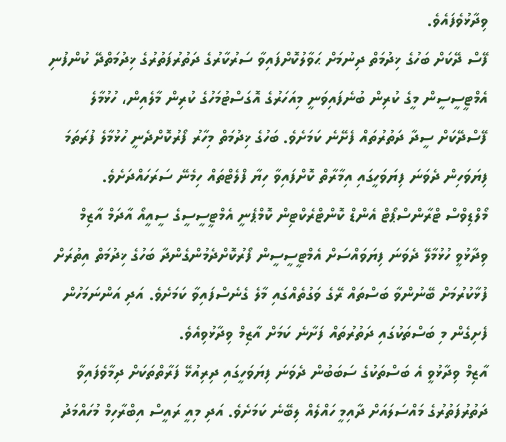ވިދާޅުވެފައެވެ.
ފޭސް ދޭކަށް ބަހުގެ ޚިދުމަތް ދިނުމަށް ޙަވާލުކޮށްފައިވާ ސަރުކާރުގެ ދަތުރުފަތުރުގެ ޚިދުމަތްދޭ ކުންފުނި އެމްޓީސީސީން މީގެ ކުރިން ބުނެފައިވަނީ މިއަހަރުގެ އޮގަސްޓުމަހުގެ ކުރިން މާލެއިން، ހުޅުމާލެ ފޭސްދޭކަށް ސީދާ ދަތުރުތައް ފެށޭނެ ކަމަށެވެ. ބަހުގެ ޚިދުމަތް މިހާރު ފޯރުކޮށްދެނީ ހުޅުމާލެ ފުރަތަމަ ފިޔަވަހިން ދެވަނަ ފިޔަވަހީގައި އިމާރާތް ކޮށްފައިވާ ހިޔާ ފްލެޓްތައް ހިމެނޭ ސަރަހައްދަށެވެ.
މޯލްޑިވްސް ޓްރާންސްޕޯޓް އެންޑް ކޮންޓްރެކްޓިން ކޮމްޕެނީ އެމްޓީސީސީގެ ސީއީއޯ އާދަމް އާޒިމް ވިދާޅުވީ ހުޅުމާލޭ ދެވަނަ ފިޔަވައްސަށް އެމްޓީސީސީން ފޯރުކޮށްދެމުންގެންދާ ބަހުގެ ޚިދުމަތް އިތުރަށް ފުޅާކުރުމަށް ބޭނުންވާ ބަސްތައް ރޭގެ ވަގުތެއްގައި މާލެ ގެނެސްފައިވާ ކަމަށެވެ. އަދި އަންނަމަހުން ފެށިގެން މި ބަސްތަކުގައި ދަތުރުތައް ފަށާނެ ކަމަށް އާޒިމް ވިދާޅުވިއެވެ.
އާޒިމް ވިދާޅުވީ އެ ބަސްތަކުގެ ސަބަބުން ދެވަނަ ފިޔަވަހީގައި ދިރިއުޅޭ ފަރާތްތަކަށް ދިމާވެފައިވާ ދަތުރުފަތުރުގެ މައްސަލައަށް ދާއިމީ ހައްލެއް ލިބޭނެ ކަމަށެވެ. އަދި މިއީ ރައީސް އިބްރާހިމް މުހައްމަދު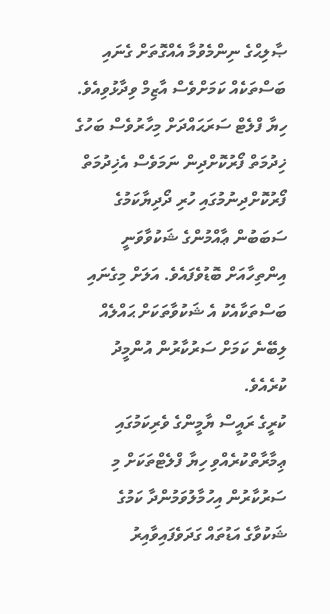ޞާލިޙްގެ ނިންމެވުމާ އެއްގޮތަށް ގެނައި ބަސްތަކެއް ކަމަށްވެސް އާޒިމް ވިދާޅުވިއެވެ.
ހިޔާ ފްލެޓް ސަރަޙައްދަށް މިހާރުވެސް ބަހުގެ ޚިދުމަތް ފޯރުކޮށްދިން ނަމަވެސް އެޚިދުމަތް ފޯރުކޮށްދިނުމުގައި ހުރި ދޯދިޔާކަމުގެ ސަބަބުން ޢާއްމުންގެ ޝަކުވާވަނީ އިންތިހާއަށް ބޮޑުވެފައެވެ. އަލަށް މިގެނައި ބަސްތަކާއެކު އެ ޝަކުވާތަކަށް ޙައްލެއް ލިބޭނެ ކަމަށް ސަރުކާރުން އުންމީދު ކުރެއެވެ.
ކުރީގެ ރައީސް ޔާމީންގެ ވެރިކަމުގައި ޢިމާރާތްކުރެއްވި ހިޔާ ފްލެޓްތަކަށް މި ސަރުކާރުން އިހުމާލުވަމުންދާ ކަމުގެ ޝަކުވާގެ އަޑުތައް ގަދަވެފައިވާއިރު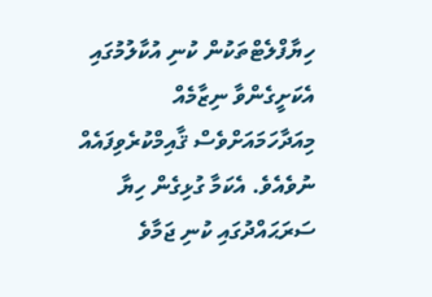ހިޔާފްލެޓްތަކުން ކުނި އުކާލުމުގައި އެކަށީގެންވާ ނިޒާމެއް މިއަދާހަމައަށްވެސް ޤާއިމްކުރެވިފައެއް ނުވެއެވެ. އެކަމާ ގުޅިގެން ހިޔާ ސަރަޙައްދުގައި ކުނި ޖަމާވެ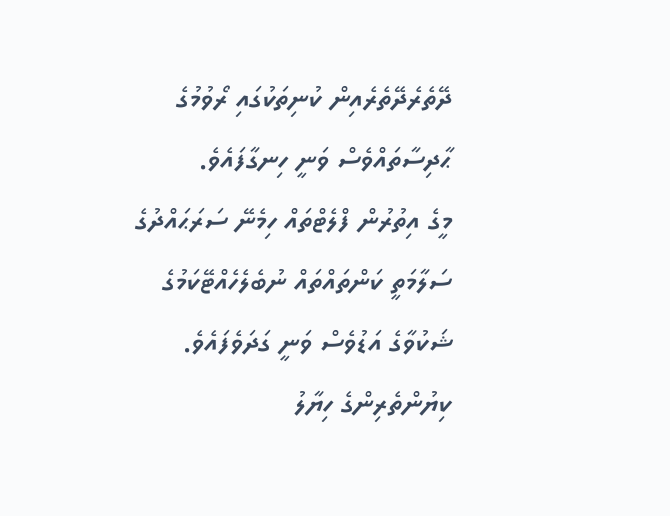ދޭތެރެދޭތެރެއިން ކުނިތަކުގައި ރޯވުމުގެ ޙާދިސާތައްވެސް ވަނީ ހިނގާފައެވެ.
މީގެ އިތުރުން ފްލެޓްތައް ހިމެނޭ ސަރަޙައްދުގެ ސަލާމަތީ ކަންތައްތައް ނުބެލެހެއްޓޭކަމުގެ ޝަކުވާގެ އަޑުވެސް ވަނީ ގަދަވެފައެވެ.
ކިޔުންތެރިންގެ ހިޔާލު